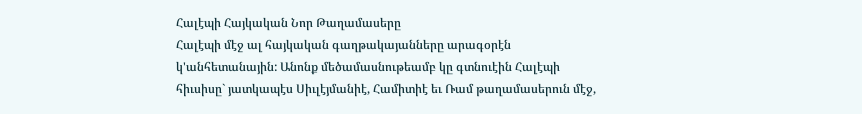Հալէպի Հայկական Նոր Թաղամասերը
Հալէպի մէջ ալ հայկական գաղթակայանները արագօրէն կ'անհետանային: Անոնք մեծամասնութեամբ կը գտնուէին Հալէպի հիւսիսը` յատկապէս Սիւլէյմանիէ, Համիտիէ եւ Ռամ թաղամասերուն մէջ,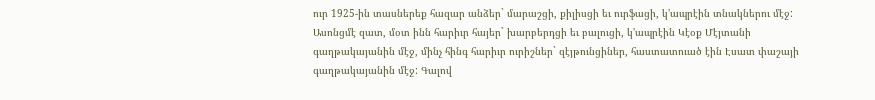ուր 1925-ին տասներեք հազար անձեր` մարաշցի, քիլիսցի եւ ուրֆացի, կ'ապրէին տնակներու մէջ: Ասոնցմէ զատ, մօտ ինն հարիւր հայեր` խարբերդցի եւ բալուցի, կ'ապրէին Կէօք Մէյտանի գաղթակայանին մէջ, մինչ հինգ հարիւր ուրիշներ` զէյթունցիներ, հաստատուած էին Էսատ փաշայի գաղթակայանին մէջ: Գալով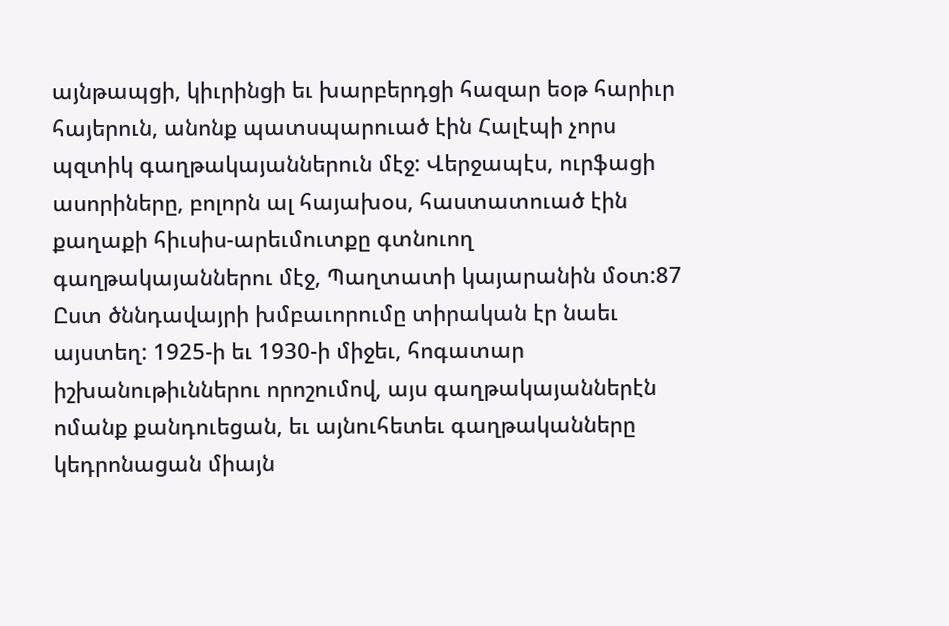այնթապցի, կիւրինցի եւ խարբերդցի հազար եօթ հարիւր հայերուն, անոնք պատսպարուած էին Հալէպի չորս պզտիկ գաղթակայաններուն մէջ: Վերջապէս, ուրֆացի ասորիները, բոլորն ալ հայախօս, հաստատուած էին քաղաքի հիւսիս-արեւմուտքը գտնուող գաղթակայաններու մէջ, Պաղտատի կայարանին մօտ:87 Ըստ ծննդավայրի խմբաւորումը տիրական էր նաեւ այստեղ: 1925-ի եւ 1930-ի միջեւ, հոգատար իշխանութիւններու որոշումով, այս գաղթակայաններէն ոմանք քանդուեցան, եւ այնուհետեւ գաղթականները կեդրոնացան միայն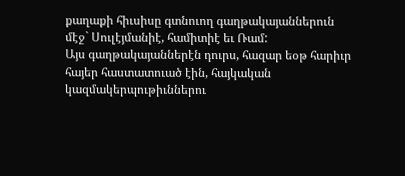քաղաքի հիւսիսը գտնուող գաղթակայաններուն մէջ` Սուլէյմանիէ, համիտիէ եւ Ռամ:
Այս գաղթակայաններէն դուրս, հազար եօթ հարիւր հայեր հաստատուած էին, հայկական կազմակերպութիւններու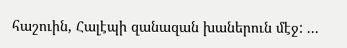հաշուին, Հալէպի զանազան խաներուն մէջ: ...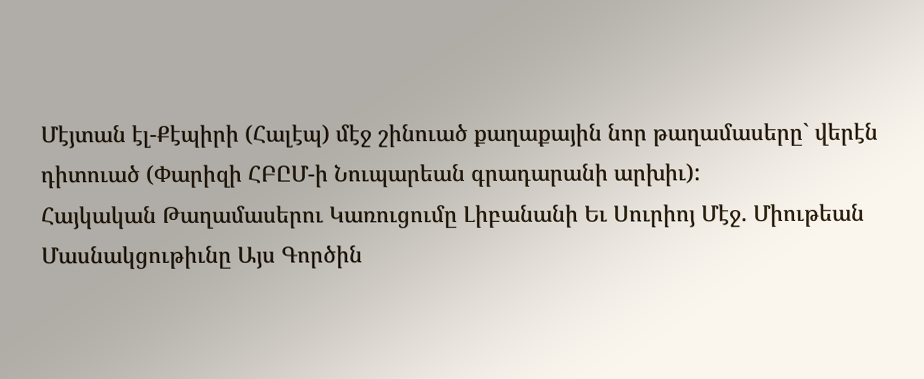Մէյտան էլ-Քէպիրի (Հալէպ) մէջ շինուած քաղաքային նոր թաղամասերը` վերէն դիտուած (Փարիզի ՀԲԸՄ-ի Նուպարեան գրադարանի արխիւ):
Հայկական Թաղամասերու Կառուցումը Լիբանանի Եւ Սուրիոյ Մէջ. Միութեան Մասնակցութիւնը Այս Գործին